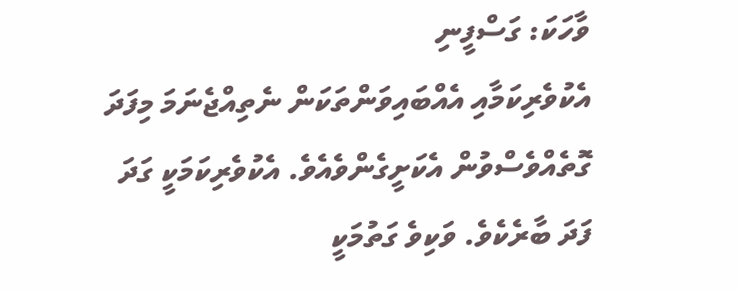ވާހަކަ: ގަސްފީނި
އެކުވެރިކަމާއި އެއްބައިވަންތަކަން ނެތިއްޖެނަމަ މިފަދަ ގޮތެއްވެސްވުން އެކަށީގެންވެއެވެ. އެކުވެރިކަމަކީ ގަދަ ފަދަ ބާރެކެވެ. ވަކިވެ ގަތުމަކީ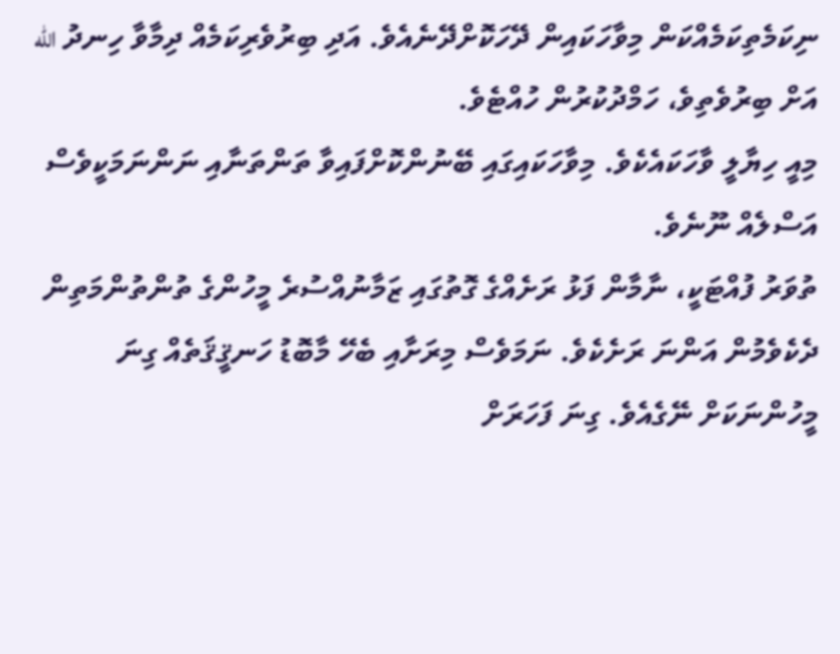ނިކަމެތިކަމެއްކަން މިވާހަކައިން ދޭހަކޮށްދޭނެއެވެ. އަދި ބިރުވެރިކަމެއް ދިމާވާ ހިނދު الله އަށް ބިރުވެތިވެ، ހަމްދުކުރުން ހުއްޓެވެ.
މިއީ ހިޔާލީ ވާހަކައެކެވެ. މިވާހަކައިގައި ބޭނުންކޮށްފައިވާ ތަންތަނާއި ނަންނަމަކީވެސް އަސްލެއް ނޫނެވެ.
ތުވަރު ފުއްޓަކީ، ނާމާން ފަޅު ރަށެއްގެ ގޮތުގައި ޒަމާނުއްސުރެ މީހުންގެ ތުންތުންމަތިން ދެކެވެމުން އަންނަ ރަށެކެވެ. ނަމަވެސް މިރަށާއި ބެހޭ މާބޮޑު ހަނޤީޤަތެއް ގިނަ މީހުންނަކަށް ނޭގެއެވެ. ގިނަ ފަހަރަށް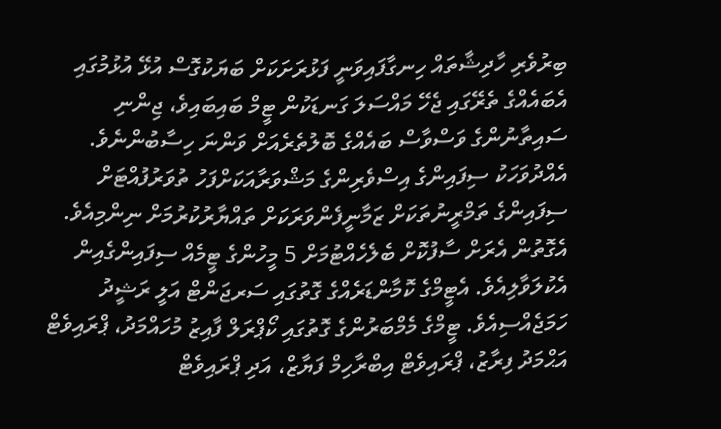ބިރުވެރި ހާދިޝާތައް ހިނގާފައިވަނީ ފަޅުރަށަކަށް ބަޔަކުގޮސް އުޅޭ އުޅުމުގައި އެބައެއްގެ ތެރޭގައި ޖެހޭ މައްސަލަ ގަނޑަކުން ޓީމް ބައިބައިވެ، ޖިންނި ސައިތާނުންގެ ވަސްވާސް ބައެއްގެ ބޮލުތެރެއަށް ވަންނަ ހިސާބުންނެވެ.
އެއްދުވަހަކު ސިފައިންގެ އިސްވެރިންގެ މަޝްވަރާއަކަށްފަހު ތުވަރުފުއްޓަށް ސިފައިންގެ ތަމްރީނުތަކަށް ޒަމާނީފެންވަރަކަށް ތައްޔާރުކުރުމަށް ނިންމިއެވެ. އެގޮތުން އެރަށް ސާފުކޮށް ބެލެހެއްޓުމަށް 5 މީހުންގެ ޓީމެއް ސިފައިންގެއިން އެކުލަވާލިއެވެ. އެޓީމްގެ ކޮމާންޑަރެއްގެ ގޮތުގައި ސަރޖަންޓް އަލީ ރަޝީދު ހަމަޖެއްސިއެވެ. ޓީމްގެ މެމްބަރުންގެ ގޮތުގައި ކޯޕްރަލް ފާއިޒު މުހައްމަދު، ޕްރައިވެޓް އަޙްމަދު ފިރާޒު، ޕްރައިވެޓް އިބްރާހިމް ފަޔާޒް، އަދި ޕްރައިވެޓް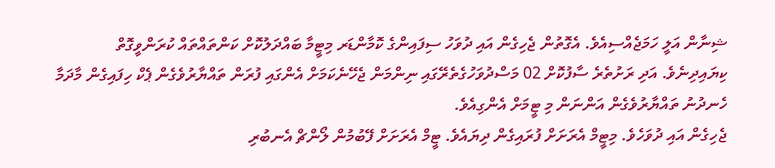ޝިނާން އަލީ ހަމަޖެއްސިއެވެ. އެގޮތުން ޖެހިގެން އައި ދުވަހު ސިފައިންގެ ކޮމާންޑަރ މިޓީމާ ބައްދަލުކޮށް ކަންތައްތައް ކުރަންވީގޮތް ކިޔައިދިނެވެ. އަދި ރަށުތެރެ ސާފުކޮށް 02 މަސްދުވަހުގެތެރޭގައި ނިންމަން ޖެހޭނެކަމަށް އެންގައި ފުރަން ތައްޔާރުވެގެން ޕެކް ހިފައިގެން މާދަމާ ހެނދުނު ތައްޔާރުވެގެން އަންނަން މި ޓީމަށް އެންގިއެވެ.
ޖެހިގެން އައި ދުވަހެވެ. މިޓީމް އެރަށަށް ފުރައިގެން ދިޔައެވެ. ޓީމް އެރަށަށް ފޭބުމުން ލޯންޗް އެނބުރި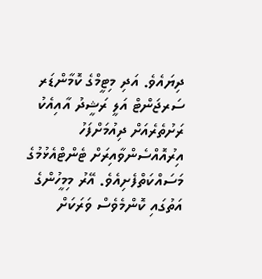ދިޔައެވެ. އަދި މިޓީމްގެ ކޮމާންޑަރ ސަރޖަންޓް އަލީ ރަޝީދު އާއިއެކު ރަށުތެރެއަށް ދިއުމަށްފަހު އިރުއޮއްސެންވާއިރަށް ޓެންޓްއެޅުމުގެ މަސައްކަތްފެށިއެވެ. އޭރު މިމީހުންގެ އަތުގައި ކޮންމެވެސް ވަރަކަށް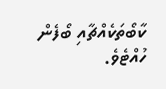ކާބޯތަކެއްޗާއި ބޯފެން ހުއްޓެވެ.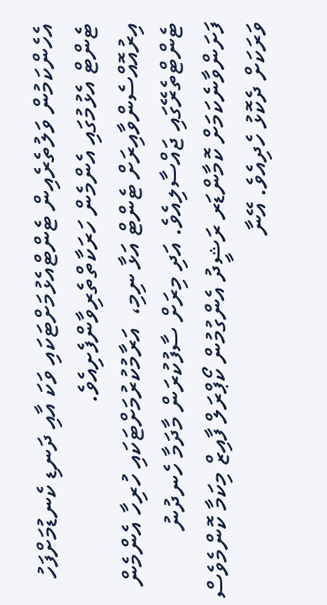އެހެންކަމުން ވަލުތެރެއިން ޓެންޓްއެޅުމަށްޓަކައި ވަކަ އާއި ދަނޑި ކެނޑުމަށްފަހު ޓެންޓް އެޅުމުގައި އެންމެން ހަރަކާތްތެރިވާންފެށިއެވެ.
އިރުއޮއްސެންވާއިރަށް ޓެންޓް އަޅާ ނިމި،  އަރާމުކުރުމަށްޓަކައި ހުރިހާ އެންމެން ޓެންޓްތެރޭގައި ޖައްސާލިއެވެ. އަދި މިރަށް ސާފުކުރަން މާދަމާ ހެނދުނު ފަށަންވާނެކަމަށް ކޮމާންޑަރ ރަޝީދު އެންގުމުން ކޯޕްރަލް ފާއިޒް މިކަމާ ކޮންމެވެސް ވަރަކަށް ދެކޮޅު ހެދިއެވެ. އޭނާ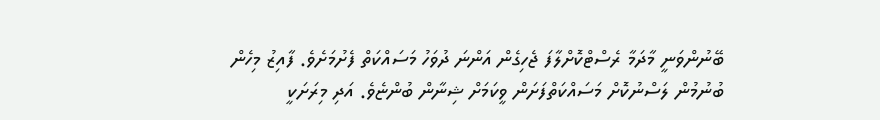ބޭނުންވަނީ މާދަމާ ރެސްޓްކޮށްލާފަ ޖެހިގެން އަންނަ ދުވަހު މަސައްކަތް ފެށުމަށެވެ. ފާއިޒު މިހެން ބުނުމުން ލަސްނުކޮށް މަސައްކަތްފަށަން ވީކަމަށް ޝިނާން ބުންޏެވެ. އަދި މިރަށަކީ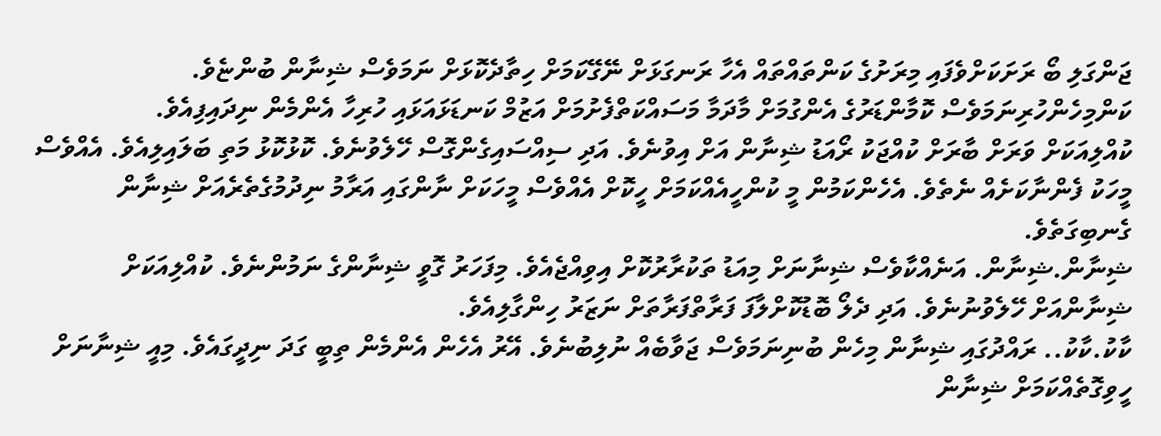ޖަންގަލި ބޯ ރަށަކަށްވެފައި މިރަށުގެ ކަންތައްތައް އެހާ ރަނގަޅަށް ނޭގޭކަމަށް ހިތާދެކޮޅަށް ނަމަވެސް ޝިނާން ބުންޏެވެ. ކަންމިހެންހުރިނަމަވެސް ކޮމާންޑަރުގެ އެންގުމަށް މާދަމާ މަސައްކަތްފެށުމަށް އަޒުމް ކަނޑަޅައަޅައި ހުރިހާ އެންމެން ނިދައިފިއެވެ.
ކުއްލިއަކަށް ވަރަށް ބާރަށް ކުއްޖަކު ރޯއަޑު ޝިނާން އަށް އިވުނެވެ. އަދި ސިއްސައިގެންގޮސް ހޭލެވުނެވެ. ކޮޅުކޮޅު މަތި ބަލައިލިއެވެ. އެއްވެސް މީހަކު ފެންނާކަށެއް ނެތެވެ. އެހެންކަމުން މީ ކުންހީއެއްކަމަށް ހީކޮށް އެއްވެސް މީހަކަށް ނާންގައި އަރާމު ނިދުމުގެތެރެއަށް ޝިނާން ގެނބިގަތެވެ.
ޝިނާން.ޝިނާން. އަނެއްކާވެސް ޝިނާނަށް މިއަޑު ތަކުރާރުކޮށް އިވިއްޖެއެވެ. މިފަހަރު ގޮވީ ޝިނާންގެ ނަމުންނެވެ. ކުއްލިއަކަށް ޝިނާންއަށް ހޭލެވުނުނެވެ. އަދި ދެލޯ ބޮޑުކޮށްލާފަ ފަރާތްފަރާތަށް ނަޒަރު ހިންގާލިއެވެ.
ކާކު.ކާކު.. ރައްދުގައި ޝިނާން މިހެން ބުނިނަމަވެސް ޖަވާބެއް ނުލިބުނެވެ. އޭރު އެހެން އެންމެން ތިބީ ގަދަ ނިދީގައެވެ. މިއީ ޝިނާނަށް ހީވިގޮތެއްކަމަށް ޝިނާން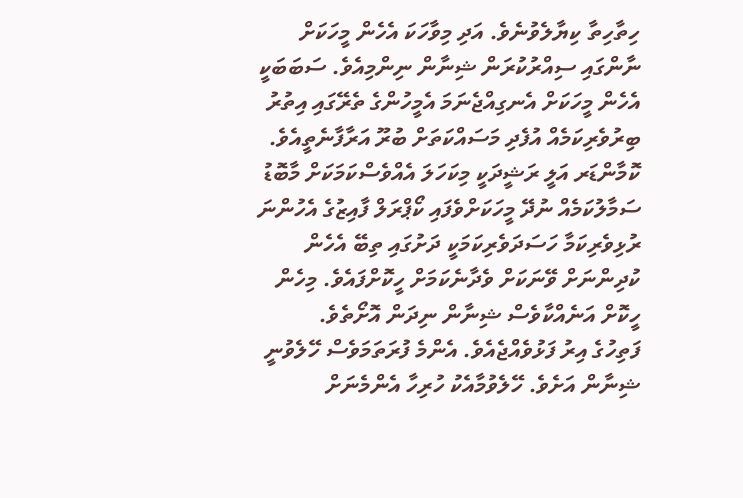ހިތާހިތާ ކިޔާލެވުނެވެ. އަދި މިވާހަކަ އެހެން މީހަކަށް ނާންގައި ސިއްރުކުރަން ޝިނާން ނިންމިއެވެ. ސަބަބަކީ އެހެން މީހަކަށް އެނގިއްޖެނަމަ އެމީހުންގެ ތެރޭގައި އިތުރު ބިރުވެރިކަމެއް އުފެދި މަސައްކަތަށް ބުރޫ އަރާފާނެތީއެވެ. ކޮމާންޑަރ އަލީ ރަޝީދަކީ މިކަހަލަ އެއްވެސްކަމަކަށް މާބޮޑު ސަމާލުކަމެއް ނުދޭ މީހަކަށްވެފައި ކޯޕްރަލް ފާއިޒުގެ އެހުންނަ ރުޅިވެރިކަމާ ހަސަދަވެރިކަމަކީ ދަށުގައި ތިބޭ އެހެން ކުދިންނަށް ވޭނަކަށް ވެދާނެކަމަށް ހީކޮށްފައެވެ. މިހެން ހީކޮށް އަނެއްކާވެސް ޝިނާން ނިދަން އޮށޯތެވެ.
ފަތިހުގެ އިރު ފަޅުވެއްޖެއެވެ. އެންމެ ފުރަތަމަވެސް ހޭލެވުނީ ޝިނާން އަށެވެ. ހޭލެވުމާއެކު ހުރިހާ އެންމެނަށް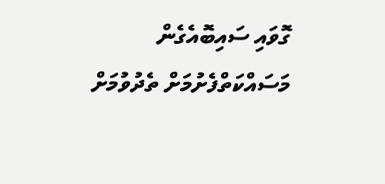ގޮވައި ސައިބޮއެގެން މަސައްކަތްފެށުމަށް ތެދުވުމަށް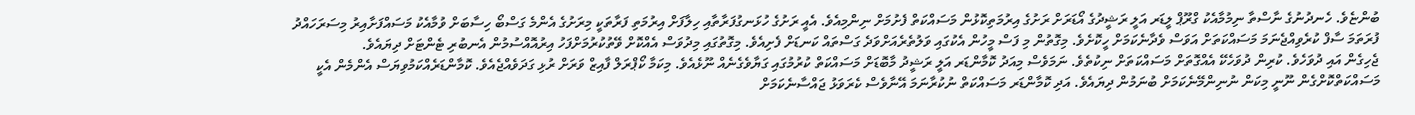ބުންޏެވެ. ހެނދުނުގެ ނާސްތާ ނިމުމާއެކު ގްރޫޕް ލީޑަރ އަލީ ރަޝީދުގެ އޯޑަރަށް ރަށުގެ އިރުމަތިކޮޅުން މަސައްކަތް ފެށުމަށް ނިންމިއެވެ. އެއީ ރަށުގެ ހުޅަނގުފަރާތާއި ހިލާފަށް އިރުމަތި ފަރާތަކީ މިރަށުގެ އެންމެ ގަސްބޯ ހިސާބަށް ވުމާއެކު މަސައްފަށާއިރު މިސަރަހައްދު ފުރަތަމަ ސާފް ކުރެވިއްޖެނަމަ މަސައްކަތަށް އަވަސް ވެދާނެކަމަށް ހީކޮށެވެ. މިގޮތުން މި ފަސް މީހުން އެކުގައި ވަލުތެރެއަށްވަދެ ގަސްތައް ކަނޑަށް ފެށިއެވެ. މިގޮތުގައި މިދުވަސް އެއްކޮށް ވޭތުކުރުމަށްފަހު އިރުއޮއްސުމުން އެނބުރި ޓެންޓަށް ދިޔައެވެ.
ޖެހިގެން އައި ދުވަހެވެ. ކުރިން ދުވަހެކޭ އެއްގޮތަށް މަސައްކަތަށް ނިކުތެވެ. ނަމަވެސް މިއަދު ކޮމާންޑަރ އަލީ ރަޝީދު މާބޮޑަށް މަސައްކަތް ކުރުމުގައި ގަޔާވެގެނެއް ނޫޅެއެވެ. މިކަމާ ކޯޕްރަލް ފާއިޒް ވަރަށް ރުޅި ގަދަވެއްޖެއެވެ. ކޮމާންޑަރެއްކަމުވިޔަސް އެންމެން އެކީ މަސައްކަތްކޮށްގެން ނޫނީ މިކަން ނުނިންމޭނެކަމަށް ބުނަމުން ދިޔައެވެ. އަދި ކޮމާންޑަރ މަސައްކަތް ނުކުރާނަމަ އޭނާވެސް ކެރަވަޅު ޖައްސާނެކަމަށް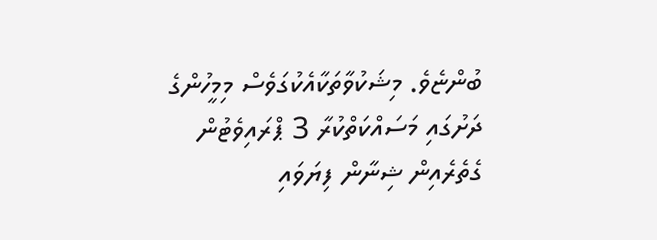ބުންޏެވެ. މިޝަކުވާތަކާއެކުގަވެސް މިމީހުންގެ ދަށުގައި މަސައްކަތްކުރާ 3 ޕްރައިވެޓުން ގެތެރެއިން ޝިނާން ފިޔަވައި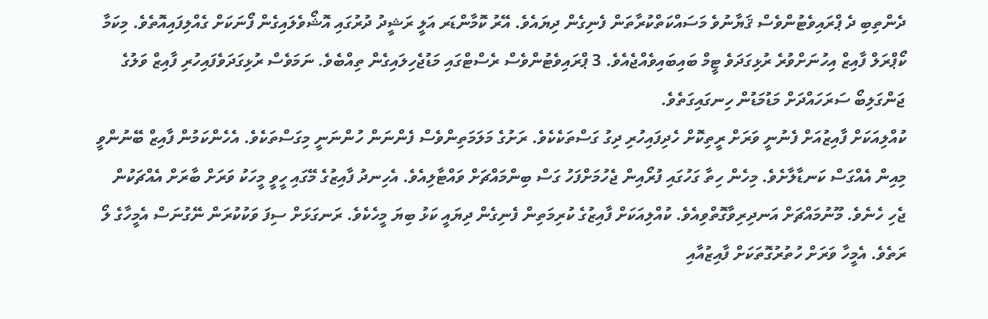ދެންތިބި ދެ ޕްރައިވެޓުންވެސް ޤަޔާނުވެ މަސައްކަތްކުރާތަން ފެނިގެން ދިޔައެވެ. އޭރު ކޮމާންޑަރ އަލީ ރަޝީދު ދުރުގައި އޮޝޯވެލައިގެން ފޯނަކަށް ގެއްލިފައިއޮތެވެ. މިކަމާ ކޯޕްރަލް ފާއިޒް އިހުނަށްވުރެ ރުޅިގަދަވެ ޓީމް ބައިބައިވެއްޖެއެވެ. 3 ޕްރައިވެޓުންވެސް ރެސްޓްގައި މަޑުޖެހިލައިގެން ތިއްބެވެ. ނަމަވެސް ރުޅިގަދަވެފައިހުރި ފާއިޒް ވަލުގެ ޖަންގަލިބޯ ސަރަހައްދަށް މަޑުމަޑުން ހިނގައިގަތެވެ.
ކުއްލިއަކަށް ފާއިޒުއަށް ފެނުނީ ވަރަށް ރީތިކޮށް ހެދިފައިހުރި ދިގު ގަސްތަކެކެވެ. ރަށުގެ މަލަމަތިންވެސް ފެންނަން ހުންނަނީ މިގަސްތަކެވެ. އެހެންކަމުން ފާއިޒް ބޭނުންވީ މިއިން އެއްގަސް ކަނޑާލާށެވެ. މިހެން ހިތާ ގަހުގައި ފުރޯއިން ޖެހުމަށްފަހު ގަސް ބިންމައްޗަށް ވައްޓާލިއެވެ. އެހިނދު ފާއިޒުގެ މޭގައި ހީވީ މީހަކު ވަރަށް ބާރަށް އެއްޗަކުން ޖެހި ހެނެވެ. މޫނުމައްޗަށް އަނދިރިވާގޮތްވިއެވެ. ކުއްލިއަކަށް ފާއިޒުގެ ކުރިމަތިން ފެނިގެން ދިޔައީ ކަޅު ބިޔަ މީހެކެވެ. ރަނގަޅަށް ސިފަ ވަކުކުރަން ނޭގުނަސް އެމީހާގެ ލޯ ރަތެވެ. އެމީހާ ވަރަށް ހުތުރުގޮތަކަށް ފާއިޒުއާއި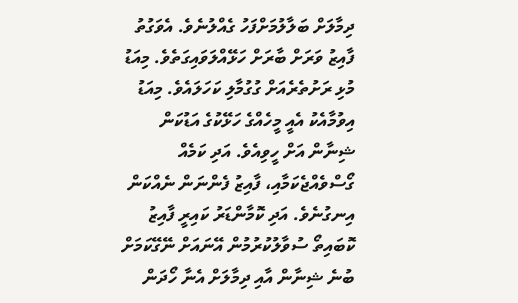ދިމާލަށް ބަލާލުމަށްފަހު ގެއްލުނެވެ. އެވަގުތު ފާއިޒު ވަރަށް ބާރަށް ހަޅޭއްލަވައިގަތެވެ. މިއަޑު މުޅި ރަށުތެރެއަށް ގުގުމާލި ކަހަލައެވެ. މިއަޑު އިވުމާއެކު އެއީ މީހެއްގެ ހަޅޭކުގެ އަޑުކަން ޝިނާން އަށް ހީވިއެވެ. އަދި ކަމެއް ގޯސްވެއްޖެކަމާއި، ފާއިޒު ފެންނަން ނެއްކަން އިނގުނެވެ. އަދި ކޮމާންޑަރު ކައިރީ ފާއިޒު ކޮބައިތޯ ސުވާލުކުރުމުން އޭނައަށް ނޭގޭކަމަށް ބުނެ ޝިނާން އާއި ދިމާލަށް އެނާ ހޯދަން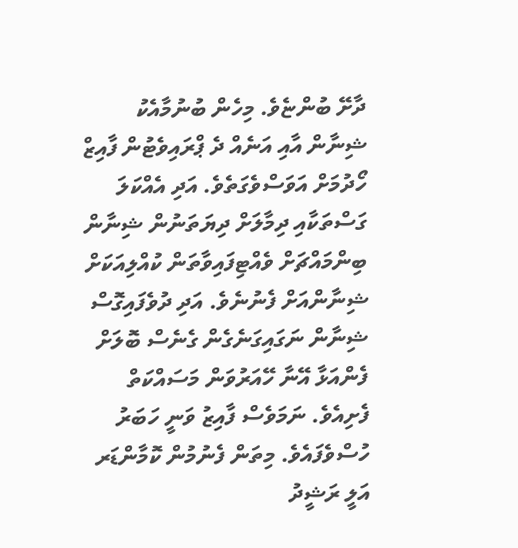ދާށޭ ބުންޏެވެ. މިހެން ބުނުމާއެކު ޝިނާން އާއި އަނެއް ދެ ޕްރައިވެޓުން ފާއިޒް ހޯދުމަށް އަވަސްވެގަތެވެ. އަދި އެއްކަލަ ގަސްތަކާއި ދިމާލަށް ދިޔަތަނުން ޝިނާން ބިންމައްޗަށް ވެއްޓިފައިވާތަން ކުއްލިއަކަށް ޝިނާންއަށް ފެނުނެވެ. އަދި ދުވެފައިގޮސް ޝިނާން ނަގައިގަނެގެން ގެނެސް ބޮލަށް ފެންއަޅާ އޭނާ ހޭއަރުވަން މަސައްކަތް ފެށިއެވެ. ނަމަވެސް ފާއިޒު ވަނީ ހަބަރު ހުސްވެފައެވެ. މިތަން ފެނުމުން ކޮމާންޑަރ އަލީ ރަޝީދު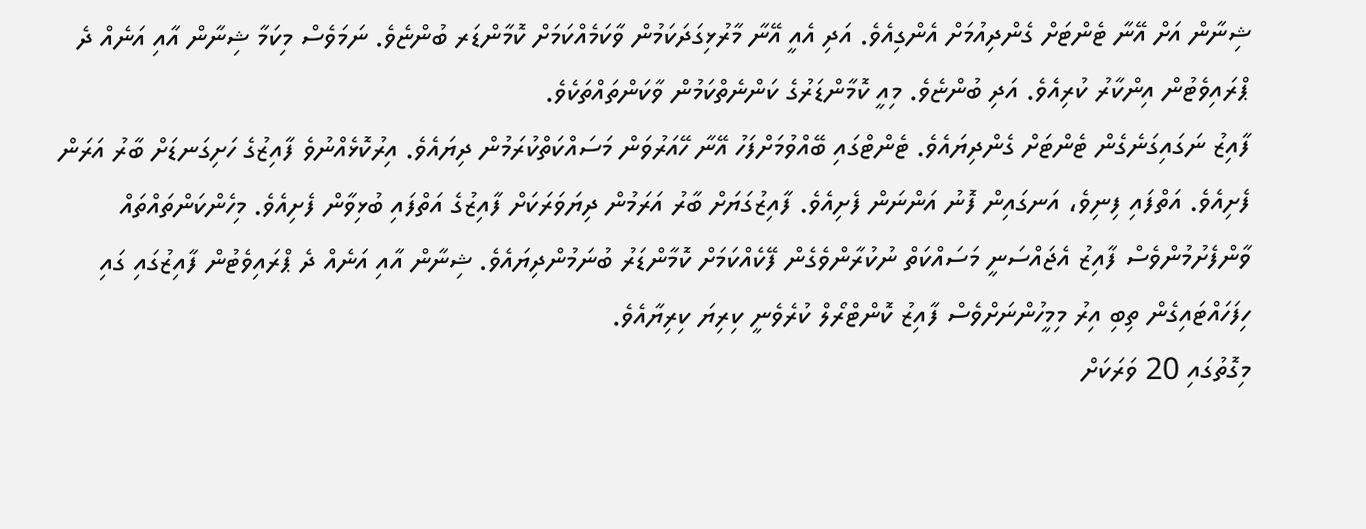ޝިނާން އަށް އޭނާ ޓެންޓަށް ގެންދިއުމަށް އެންގިއެވެ. އަދި އެއީ އޭނާ މާރުޅިގަދަކަމުން ވާކަމެއްކަމަށް ކޮމާންޑަރ ބުންޏެވެ. ނަމަވެސް މިކަމާ ޝިނާން އާއި އަނެއް ދެ ޕްރައިވެޓުން އިންކާރު ކުރިއެވެ. އަދި ބުންޏެވެ. މިއީ ކޮމާންޑަރުގެ ކަންނެތްކަމުން ވާކަންތައްތަކެވެ.
ފާއިޒު ނަގައިގަނެގެން ޓެންޓަށް ގެންދިޔައެވެ. ޓެންޓްގައި ބޭއްވުމަށްފަހު އޭނާ ހޭއަރުވަން މަސައްކަތްކުރަމުން ދިޔައެވެ. އިރުކޮޅެއްނުވެ ފާއިޒުގެ ހަށިގަނޑަށް ބާރު އަރަން ފެށިއެވެ. އަތްފައި ފިނިވެ، އަނގައިން ފޮނު އަންނަން ފެށިއެވެ. ފާއިޒުގަޔަށް ބާރު އަރަމުން ދިޔަވަރަކަށް ފާއިޒުގެ އަތްފައި ބުޅިވާން ފެށިއެވެ. މިހެންކަންތައްތައް ވާންފެށުމުންވެސް ފާއިޒު އެޖައްސަނީ މަސައްކަތް ނުކުރާންވެގެން ފޭކެއްކަމަށް ކޮމާންޑަރު ބުނަމުންދިޔައެވެ. ޝިނާން އާއި އަނެއް ދެ ޕްރައިވެޓުން ފާއިޒުގައި ގައި ހިފަހައްޓައިގެން ތިބި އިރު މިމީހުންނަށްވެސް ފާއިޒު ކޮންޓްރޯލް ކުރެވެނީ ކިރިޔަ ކިރިޔާއެވެ.
މިގޮތުގައި 20 ވަރަކަށް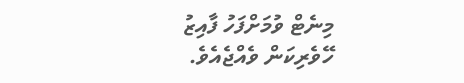މިނެޓް ވުމަށްފަހު ފާއިޒު ހޭވެރިކަން ވެއްޖެއެވެ.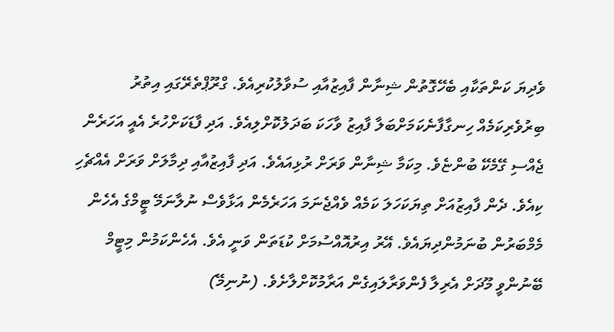ވެދިޔަ ކަންތަކާއި ބެހޭގޮތުން ޝިނާން ފާއިޒުއާއި ސުވާލުކުރިއެވެ. ގްރޫޕްތެރޭގައި އިތުރު ބިރުވެރިކަމެއް ހިނގާފާނެކަމަށްބަލާ ފާއިޒު ވާހަކަ ބަދަލުކޮށްލިއެވެ. އަދި ފާޑަކަށްހުރެ އެއީ އަހަރެން ޖެއްސި ގޭމެކޭ ބުންޏެވެ. މިކަމާ ޝިނާން ވަރަށް ރުޅިއައެވެ. އަދި ފާއިޒުއާއި ދިމާލަށް ވަރަށް އެއްޗެހި ކިއެވެ. ދެން ފާއިޒުއަށް ތިޔަކަހަލަ ކަމެއް ވެއްޖެނަމަ އަހަރެމެން އަޅާވެސް ނުލާނަމޭ ޓީމްގެ އެހެން މެމްބަރުން ބުނަމުންދިޔައެވެ. އޭރު އިރުއޮއްސުމަށް ކުޑަތަން ވަނީ އެވެ. އެހެންކަމުން މިޓީމް ބޭނުންވީ މޫދަށް އެރިލާ ފެންވަރާލައިގެން އަރާމުކޮށްލާށެވެ. (ނުނިމޭ)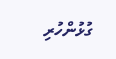ގުޅުންހުރި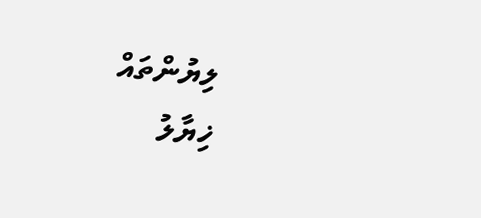ލިޔުންތައް
ޚިޔާލު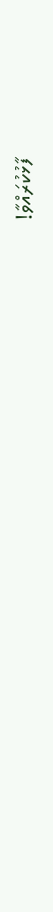ފާޅުކުރައްވާ!